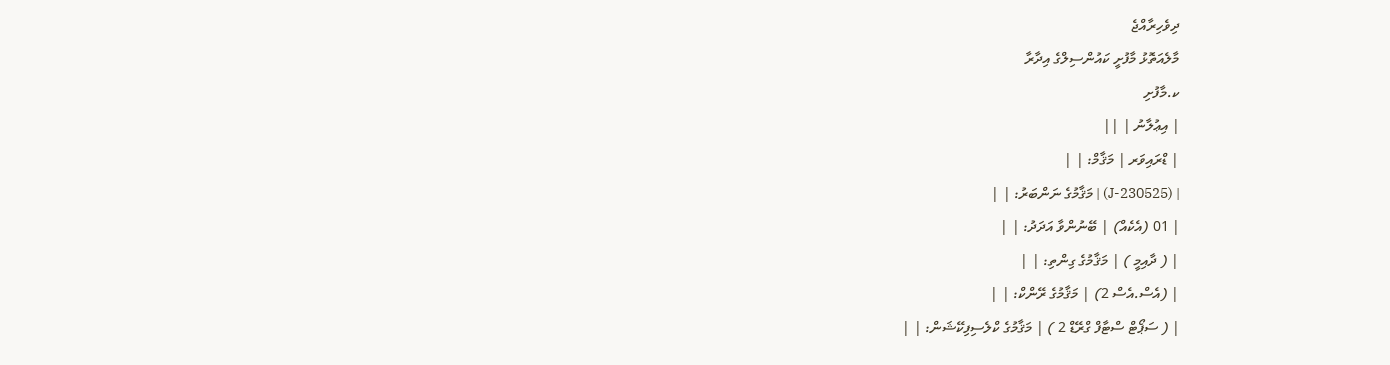ދިވެހިރާއްޖެ
މާލެއަތޮޅު މާފުށީ ކައުންސިލްގެ އިދާރާ
ކ.މާފުށި
| އިޢުލާނު | ||
| ޑްރައިވަރ | މަޤާމް: | |
| (J-230525) | މަޤާމުގެ ނަންބަރު: | |
| 01 (އެކެއް) | ބޭނުންވާ އަދަދު: | |
| ( ދާއިމީ ) | މަޤާމުގެ ގިންތި: | |
| (އެސް.އެސް 2) | މަޤާމުގެ ރޭންކް: | |
| ( ސަޕޯޓް ސްޓާފް ގްރޭޑް 2 ) | މަޤާމުގެ ކްލެސިފިކޭޝަން: | |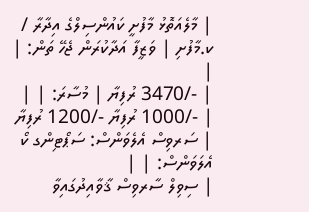| މާލެއަތޮޅު މާފުށީ ކައުންސިލްގެ އިދާރާ / ކ.މާފުށި | ވަޒީފާ އަދާކުރަން ޖެހޭ ތަން: | |
| -/3470 ރުފިޔާ | މުސާރަ: | |
| -/1000 ރުފިޔާ -/1200 ރުފިޔާ | ސަރވިސް އެލެވަންސް: ސަޕޯޓިންގ ކޯ އެލަވަންސް: | |
| ސިވިލް ސާރވިސް ޤާވާއިދުގައިވާ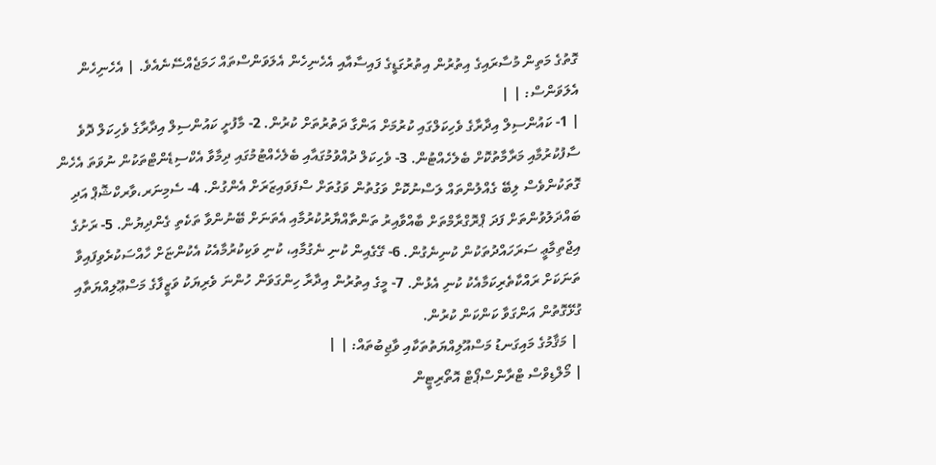ގޮތުގެ މަތިން މުސާރައިގެ އިތުރުން އިތުރުގަޑީގެ ފައިސާއާއި އެހެނިހެން އެލަވަންސްތައް ހަމަޖެއްސޭނެއެވެ. | އެހެނިހެން އެލަވަންސް: | |
| 1- ކައުންސިލް އިދާރާގެ ވެހިކަލްގައި ކުރުމަށް އަންގާ ދަތުރުތަށް ކުރުން. 2- މާފުށީ ކައުންސިލް އިދާރާގެ ވެހިކަލް ދޮވެ ސާފުކުރުމާއި މަރާމާތުކޮށް ބެލެހެއްޓުން. 3- ވެހިކަލް ދުއްވުމުގައާއި ބެލެހެއްޓުމުގައި ދިމާވާ އެކްސިޑެންޓްތަކުން ނުވަތަ އެހެން ގޮތަކުންވެސް ލިބޭ ގެއްލުންތައް ލަސްނުކޮށް ވަގުތުން ވަގުތަށް ސްފަވައިޒަރަށް އެންގުން. 4- ސެމިނަރ،ވާރކްޝޮޕް އަދި ބައްދަލުވުންތަށް ފަދަ ޕްރޮގްރާމްތަށް ބާއްވާއިރު ތަންތާއްޔާރުކުރުމާއި އެތަނަށް ބޭނުންވާ ތަކެތި ގެންދިޔުން. 5- ރަށުގެ އިޖްތިމާޢީ ސަރަހައްދުތަކުން ކުނިނެގުން. 6- ގޭގެއިން ކުނި ނެގުމާއި، ކުނި ވަކިކުރުމާއެކު އެކުންޏަށް ހާއްސަކުރެވިފައިވާ ތަނަކަށް ރައްކާތެރިކަމާއެކު ކުނި އެޅުން. 7- މީގެ އިތުރުން އިދާރާ ހިންގަވަން ހުންނަ ވެރިޔަކު ވަޒީފާގެ މަސްޢޫލިއްޔަތާއި ގުޅޭގޮތުން އަންގަވާ ކަންކަން ކުރުން.
 | މަޤާމުގެ މައިގަނޑު މަސްއޫލިއްޔަތުތަކާއި ވާޖިބުތައް: | |
| މޯލްޑިވްސް ޓްރާންސްޕޯޓް އޮތޯރިޓީން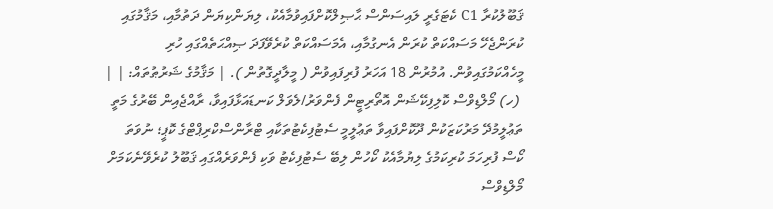ޤަބޫލުކުރާ C1 ކެޓަގެރީ ލައިސަންސް ޙާޞިލްކޮށްފައިވުމާއެކު، ލިޔަންކިޔަން ދަތުމާއި، މަޤާމުގައި ކުރަންޖެހޭ މަސައްކަތް ކުރަން އެނގުމާއި، އެމަސައްކަތް ކުރެވޭފަދަ ޞިއްޙަތެއްގައި ހުރި މީހެއްކަމުގައިވުން. އުމުރުން 18 އަހަރު ފުރިފައިވުން ( މީލާދީގޮތުން ). | މަޤާމުގެ ޝަރުޠުތައް: | |
 (ހ) މޯލްޑިވްސް ކޮލިފިކޭޝަން އޮތޯރިޓީން ފެންވަރު/ލެވަލް ކަނޑައަޅާފައިވާ، ރާއްޖެއިން ބޭރުގެ މަތީ ތަޢުލީމުދޭ މަރުކަޒަކުން ދޫކޮށްފައިވާ ތަޢުލީމީ ސެޓުފިކެޓުތަކާއި ޓްރާންސްކްރިޕްޓްގެ ކޮޕީ؛ ނުވަތަ ކޯސް ފުރިހަމަ ކުރިކަމުގެ ލިޔުމާއެކު ކޯހުން ލިބޭ ސެޓުފިކެޓު ވަކި ފެންވަރެއްގައި ޤަބޫލު ކުރެވޭނެކަމަށް މޯލްޑިވްސް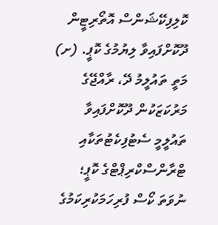ކޮލިފިކޭޝަންސް އޮތޯރިޓީން ދޫކޮށްފައިވާ ލިޔުމުގެ ކޮޕީ. (ށ) މަތީ ތައުލީމު ދޭ، ރާއްޖޭގެ މަރުކަޒަކުން ދޫކޮށްފައިވާ ތައުލީމީ ސެޓުފިކެޓުތަކާއި ޓްރާންސްކްރިޕްޓްގެ ކޮޕީ؛ ނުވަތަ ކޯސް ފުރިހަމަކުރިކަމުގެ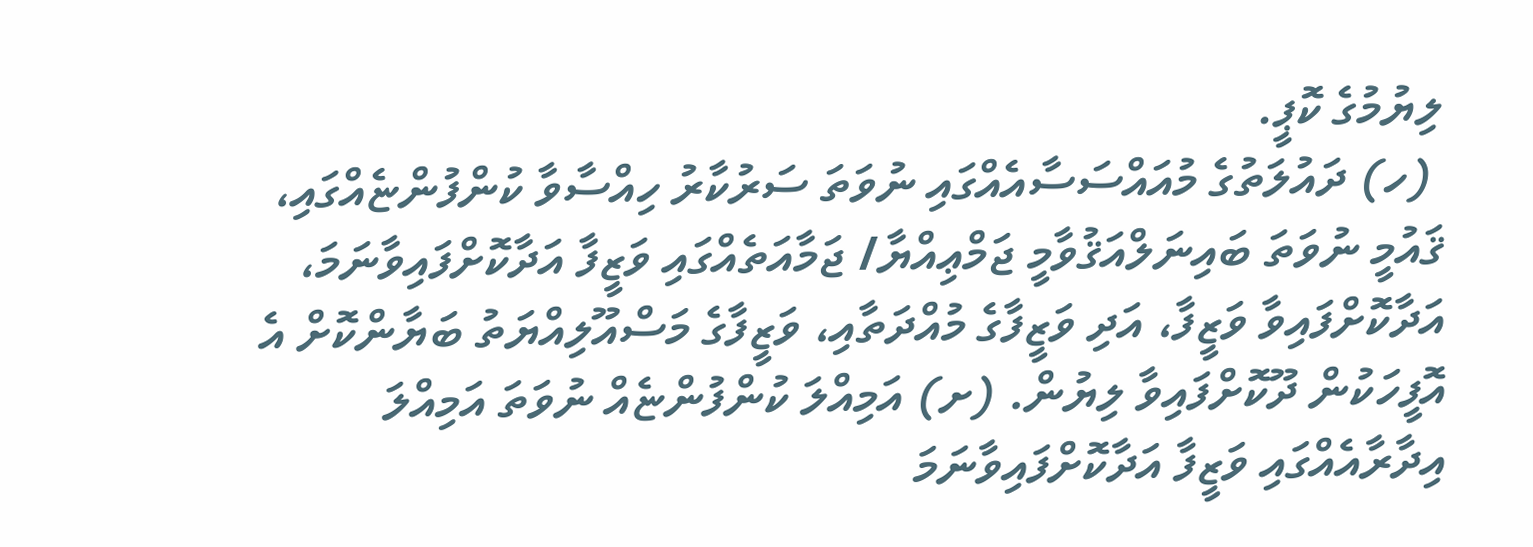ލިޔުމުގެ ކޮޕީ.
 (ހ) ދައުލަތުގެ މުއައްސަސާއެއްގައި ނުވަތަ ސަރުކާރު ހިއްސާވާ ކުންފުންޏެއްގައި، ޤައުމީ ނުވަތަ ބައިނަލްއަޤުވާމީ ޖަމްޢިއްޔާ/ ޖަމާއަތެއްގައި ވަޒީފާ އަދާކޮށްފައިވާނަމަ، އަދާކޮށްފައިވާ ވަޒީފާ، އަދި ވަޒީފާގެ މުއްދަތާއި، ވަޒީފާގެ މަސްއޫލިއްޔަތު ބަޔާންކޮށް އެ އޮފީހަކުން ދޫކޮށްފައިވާ ލިޔުން. (ށ) އަމިއްލަ ކުންފުންޏެއް ނުވަތަ އަމިއްލަ އިދާރާއެއްގައި ވަޒީފާ އަދާކޮށްފައިވާނަމަ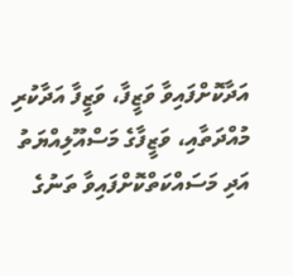އަދާކޮށްފައިވާ ވަޒީފާ، ވަޒީފާ އަދާކުރި މުއްދަތާއި، ވަޒީފާގެ މަސްއޫލިއްޔަތު އަދި މަސައްކަތްކޮށްފައިވާ ތަނުގެ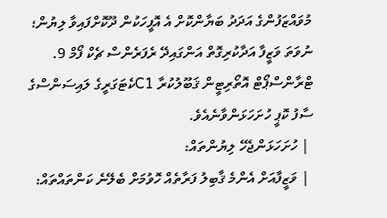މުވައްޒަފުންގެ އަދަދު ބަޔާންކޮށް އެ އޮފީހަކުން ދޫކޮށްފައިވާ ލިޔުން؛ ނުވަތަ ވަޒީފާ އަދާކުރިގޮތް އަންގައިދޭ ރެފަރެންސް ޗެކް ފޯމް 9. ޓްރާންސްޕޯޓް އޮތޯރިޓީން ޤަބޫލުކުރާ C1ކެޓަގަރީގެ ލައިސަންސްގެ ސާފު ކޮޕީ ހުށަހަޅަންވާނެއެވެ.
 | ހުށަހަޅަންޖެހޭ ލިޔުންތައް:
 | ވަޒީފާއަށް އެންމެ ޤާބިލު ފަރާތެއް ހޮވުމަށް ބެލޭނެ ކަންތައްތައް: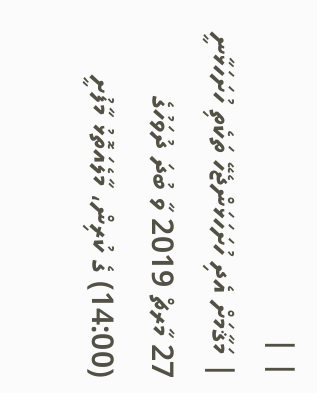| |
| މަޤާމަށް އެދި ހުށަހަޅަންޖެހޭ ތަކެތި ހުށަހަޅާނީ 27 މާރޗް 2019 ވާ ބުދަ ދުވަހުގެ (14:00) ގެ ކުރިން، މާލެއަތޮޅު މާފުށީ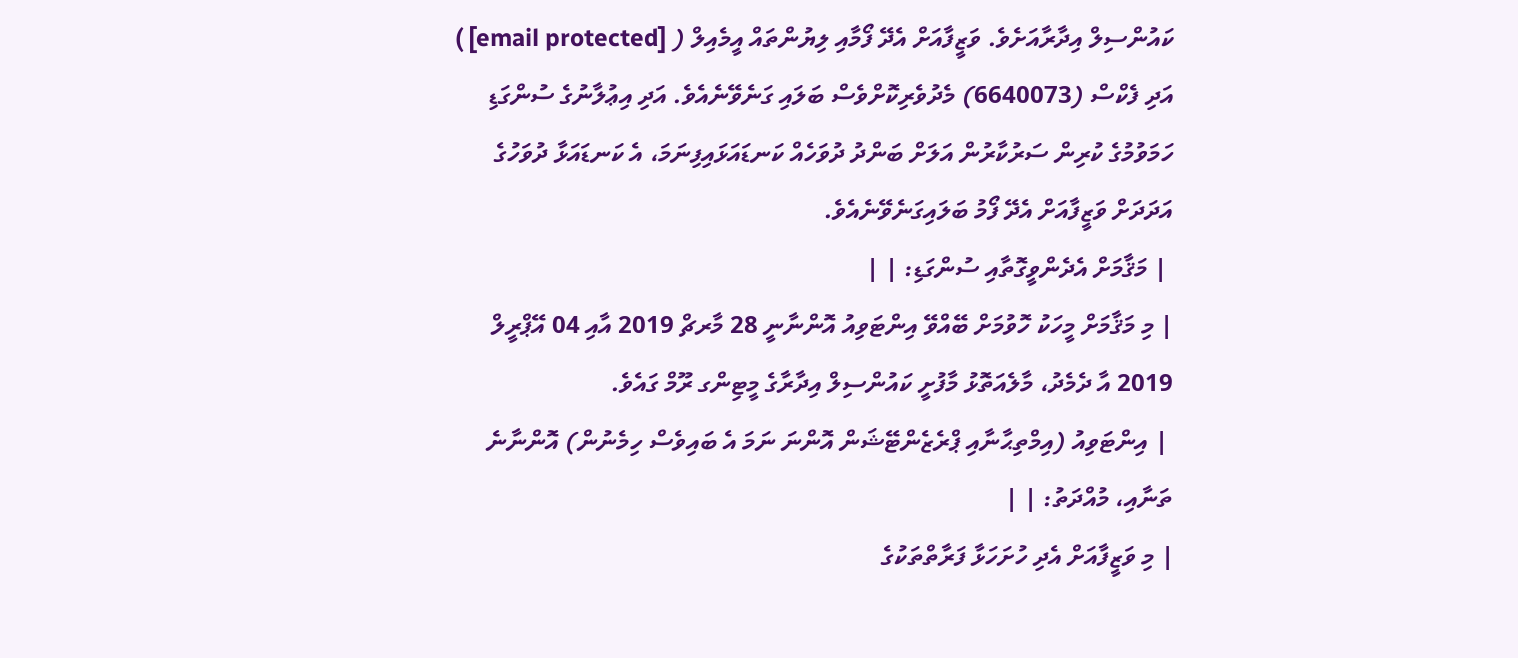ކައުންސިލް އިދާރާއަށެވެ. ވަޒީފާއަށް އެދޭ ފޯމާއި ލިޔުންތައް އީމެއިލް ( [email protected] ) އަދި ފެކްސް (6640073) މެދުވެރިކޮށްވެސް ބަލައި ގަނެވޭނެއެވެ. އަދި އިޢުލާނުގެ ސުންގަޑި ހަމަވުމުގެ ކުރިން ސަރުކާރުން އަލަށް ބަންދު ދުވަހެއް ކަނޑައަޅައިފިނަމަ، އެ ކަނޑައަޅާ ދުވަހުގެ އަދަދަށް ވަޒީފާއަށް އެދޭ ފޯމު ބަލައިގަނެވޭނެއެވެ.
 | މަޤާމަށް އެދެންވީގޮތާއި ސުންގަޑި: | |
| މި މަޤާމަށް މީހަކު ހޮވުމަށް ބޭއްވޭ އިންޓަވިއު އޮންނާނީ 28 މާރޗް 2019 އާއި 04 އޭޕްރީލް 2019 އާ ދެމެދު، މާލެއަތޮޅު މާފުށީ ކައުންސިލް އިދާރާގެ މީޓިންގ ރޫމް ގައެވެ.
 | އިންޓަވިއު (އިމްތިޙާނާއި ޕްރެޒެންޓޭޝަން އޮންނަ ނަމަ އެ ބައިވެސް ހިމެނުން) އޮންނާނެ ތަނާއި، މުއްދަތު: | |
| މި ވަޒީފާއަށް އެދި ހުށަހަޅާ ފަރާތްތަކުގެ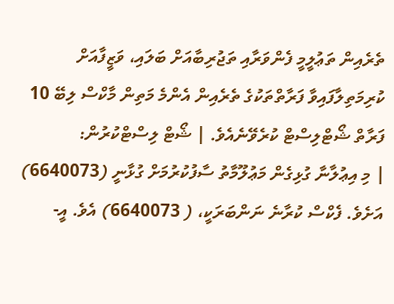ތެރެއިން ތަޢުލީމީ ފެންވަރާއި ތަޖުރިބާއަށް ބަލައި، ވަޒީފާއަށް ކުރިމަތިލާފައިވާ ފަރާތްތަކުގެ ތެރެއިން އެންމެ މަތިން މާކްސް ލިބޭ 10 ފަރާތް ޝޯޓްލިސްޓް ކުރެވޭނެއެވެ. | ޝޯޓް ލިސްޓްކުރުން:
| މި އިޢުލާނާ ގުޅިގެން މަޢުލޫމާތު ސާފުކުރުމަށް ގުޅާނީ (6640073) އަށެވެ. ފެކްސް ކުރާނެ ނަންބަރަކީ، ( 6640073) އެވެ. އީ-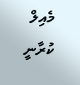މެއިލް ކުރާނީ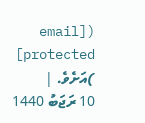([email protected] )އަށެވެ. |
10 ރަޖަބު 1440